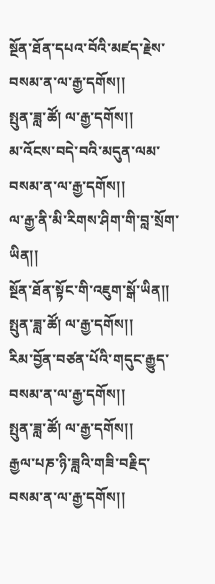སྔོན་ཐོན་དཔའ་བོའི་མཛད་རྗེས་བསམ་ན་ལ་རྒྱ་དགོས།།
སྤུན་ཟླ་ཚོ། ལ་རྒྱ་དགོས།།
མ་འོངས་བདེ་བའི་མདུན་ལམ་བསམ་ན་ལ་རྒྱ་དགོས།།
ལ་རྒྱ་ནི་མི་རིགས་ཤིག་གི་བླ་སྲོག་ཡིན།།
སྔོན་ཐོན་སྟོང་གི་འཇུག་སྒོ་ཡིན།།
སྤུན་ཟླ་ཚོ། ལ་རྒྱ་དགོས།།
རིམ་བྱོན་བཙན་པོའི་གདུང་རྒྱུད་བསམ་ན་ལ་རྒྱ་དགོས།།
སྤུན་ཟླ་ཚོ། ལ་རྒྱ་དགོས།།
རྒྱལ་པཎ་ཉི་ཟླའི་གཟི་བརྗིད་བསམ་ན་ལ་རྒྱ་དགོས།།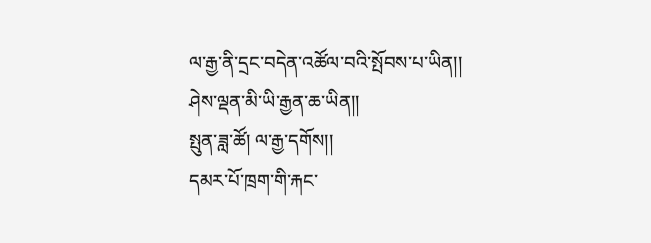ལ་རྒྱ་ནི་དྲང་བདེན་འཚོལ་བའི་སྤོབས་པ་ཡིན།།
ཤེས་ལྡན་མི་ཡི་རྒྱན་ཆ་ཡིན།།
སྤུན་ཟླ་ཚོ། ལ་རྒྱ་དགོས།།
དམར་པོ་ཁྲག་གི་རྐང་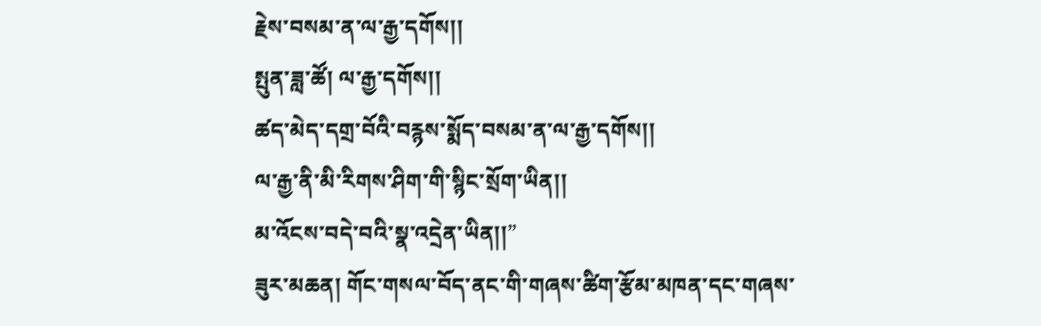རྗེས་བསམ་ན་ལ་རྒྱ་དགོས།།
སྤུན་ཟླ་ཚོ། ལ་རྒྱ་དགོས།།
ཚད་མེད་དགྲ་བོའི་བརྙས་སྨོད་བསམ་ན་ལ་རྒྱ་དགོས།།
ལ་རྒྱ་ནི་མི་རིགས་ཤིག་གི་སྙིང་སྲོག་ཡིན།།
མ་འོངས་བདེ་བའི་སྣ་འདྲེན་ཡིན།།”
ཟུར་མཆན། གོང་གསལ་བོད་ནང་གི་གཞས་ཚིག་རྩོམ་མཁན་དང་གཞས་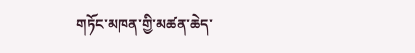གཏོང་མཁན་གྱི་མཚན་ཆེད་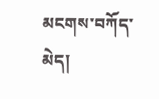མངགས་བཀོད་
མེད།